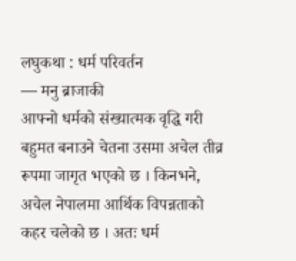लघुकथा : धर्म परिवर्तन
— मनु ब्राजाकी
आफ्नो धर्मको संख्यात्मक वृद्धि गरी बहुमत बनाउने चेतना उसमा अचेल तीव्र रूपमा जागृत भएको छ । किनभने, अचेल नेपालमा आर्थिक विपन्नताको कहर चलेको छ । अतः धर्म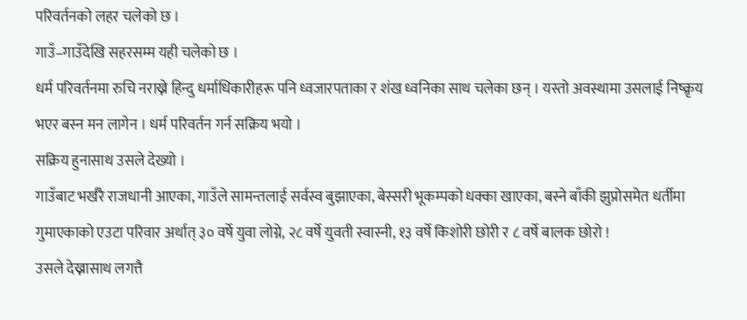परिवर्तनको लहर चलेको छ ।
गाउँ–गाउँदेखि सहरसम्म यही चलेको छ ।
धर्म परिवर्तनमा रुचि नराख्ने हिन्दु धर्माधिकारीहरू पनि ध्वजारपताका र शंख ध्वनिका साथ चलेका छन् । यस्तो अवस्थामा उसलाई निष्क्रृय भएर बस्न मन लागेन । धर्म परिवर्तन गर्न सक्रिय भयो ।
सक्रिय हुनासाथ उसले देख्यो ।
गाउँबाट भर्खरै राजधानी आएका, गाउँले सामन्तलाई सर्वस्व बुझाएका, बेस्सरी भूकम्पको धक्का खाएका, बस्ने बाँकी झुप्रोसमेत धर्तीमा गुमाएकाको एउटा परिवार अर्थात् ३० वर्षे युवा लोग्ने, २८ वर्षे युवती स्वास्नी, १३ वर्षे किशोरी छोरी र ८ वर्षे बालक छोरो !
उसले देख्नासाथ लगत्तै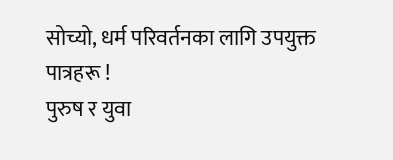सोच्यो, धर्म परिवर्तनका लागि उपयुक्त पात्रहरू !
पुरुष र युवा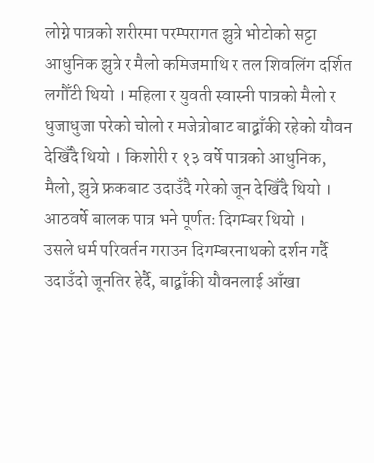लोग्ने पात्रको शरीरमा परम्परागत झुत्रे भोटोको सट्टा आधुनिक झुत्रे र मैलो कमिजमाथि र तल शिवलिंग दर्शित लगौँटी थियो । महिला र युवती स्वास्नी पात्रको मैलो र धुजाधुजा परेको चोलो र मजेत्रोबाट बाद्बाँकी रहेको यौवन देखिँदै थियो । किशोरी र १३ वर्षे पात्रको आधुनिक, मैलो, झुत्रे फ्रकबाट उदाउँदै गरेको जून देखिँदै थियो । आठवर्षे बालक पात्र भने पूर्णतः दिगम्बर थियो ।
उसले धर्म परिवर्तन गराउन दिगम्बरनाथको दर्शन गर्दै उदाउँदो जूनतिर हेर्दै, बाद्बाँकी यौवनलाई आँखा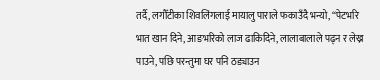तर्दै, लगौँटीका शिवलिंगलाई मायालु पाराले फकाउँदै भन्यो, ‘‘पेटभरि भात खान दिने, आङभरिको लाज ढाकिदिने, लालाबालाले पढ्न र लेख्न पाउने, पछि परन्तुमा घर पनि ठड्याउन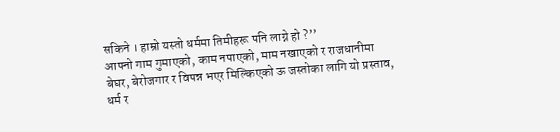सकिने । हाम्रो यस्तो धर्ममा तिमीहरू पनि लाग्ने हो ?’’
आफ्नो गाम गुमाएको, काम नपाएको, माम नखाएको र राजधानीमा बेघर, बेरोजगार र विपन्न भएर मिल्किएको ऊ जस्तोका लागि यो प्रस्ताव, धर्म र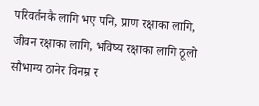परिवर्तनकै लागि भए पनि, प्राण रक्षाका लागि, जीवन रक्षाका लागि, भविष्य रक्षाका लागि ठूलो सौभाग्य ठानेर विनम्र र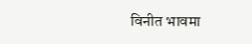विनीत भावमा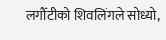लगौँटीको शिवलिंगले सोध्यो,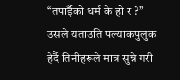‘‘तपाईँको धर्म के हो र ?’’
उसले यताउति पल्याकपुलुक हेर्दै तिनीहरूले मात्र सुन्ने गरी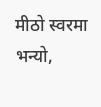मीठो स्वरमा भन्यो,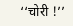‘‘चोरी !’’